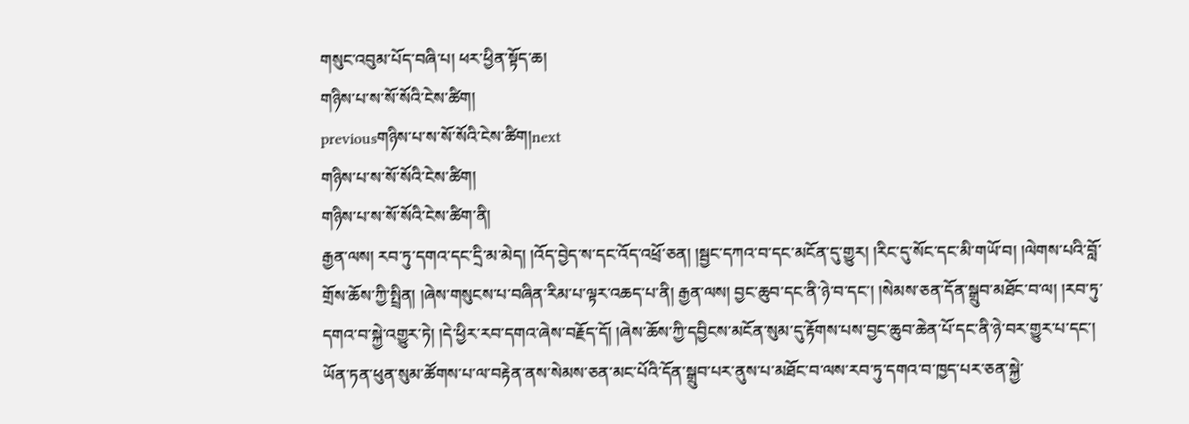གསུང་འབུམ་པོད་བཞི་པ། ཕར་ཕྱིན་སྟོད་ཆ།
གཉིས་པ་ས་སོ་སོའི་ངེས་ཚིག།
previousགཉིས་པ་ས་སོ་སོའི་ངེས་ཚིག།next
གཉིས་པ་ས་སོ་སོའི་ངེས་ཚིག།
གཉིས་པ་ས་སོ་སོའི་ངེས་ཚིག་ནི།
རྒྱན་ལས། རབ་ཏུ་དགའ་དང་དྲི་མ་མེད། །འོད་བྱེད་ས་དང་འོད་འཕྲོ་ཅན། །སྦྱང་དཀའ་བ་དང་མངོན་དུ་གྱུར། །རིང་དུ་སོང་དང་མི་གཡོ་བ། །ལེགས་པའི་བློ་གྲོས་ཆོས་ཀྱི་སྤྲིན། །ཞེས་གསུངས་པ་བཞིན་རིམ་པ་ལྟར་འཆད་པ་ནི། རྒྱན་ལས། བྱང་ཆུབ་དང་ནི་ཉེ་བ་དང་། །སེམས་ཅན་དོན་སྒྲུབ་མཐོང་བ་ལ། །རབ་ཏུ་དགའ་བ་སྐྱེ་འགྱུར་ཏེ། །དེ་ཕྱིར་རབ་དགའ་ཞེས་བརྗོད་དོ། །ཞེས་ཆོས་ཀྱི་དབྱིངས་མངོན་སུམ་དུ་རྟོགས་པས་བྱང་ཆུབ་ཆེན་པོ་དང་ནི་ཉེ་བར་གྱུར་པ་དང་། ཡོན་ཏན་ཕུན་སུམ་ཚོགས་པ་ལ་བརྟེན་ནས་སེམས་ཅན་མང་པོའི་དོན་སྒྲུབ་པར་ནུས་པ་མཐོང་བ་ལས་རབ་ཏུ་དགའ་བ་ཁྱད་པར་ཅན་སྐྱེ་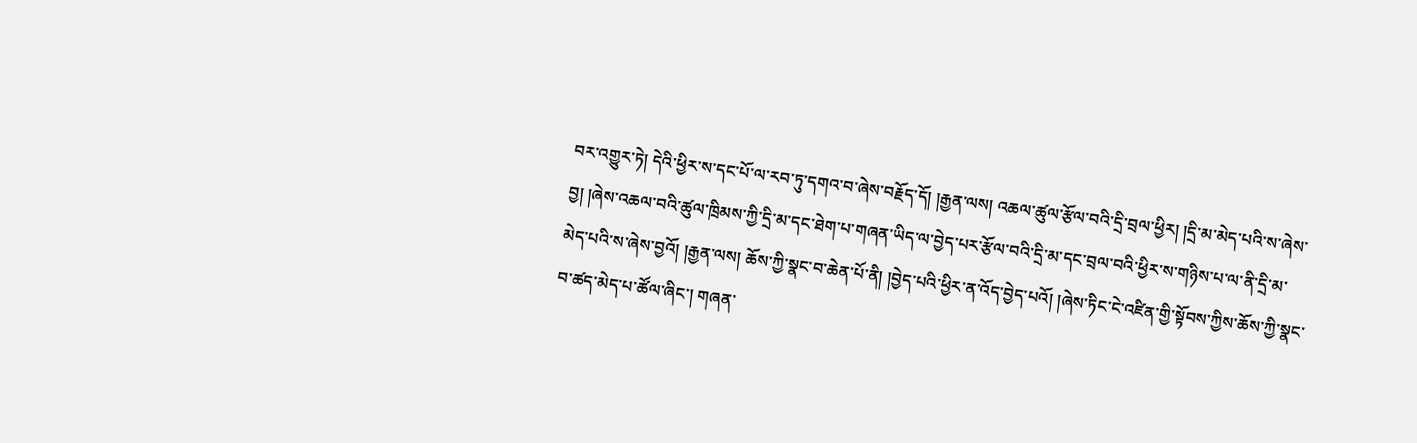བར་འགྱུར་ཏེ། དེའི་ཕྱིར་ས་དང་པོ་ལ་རབ་ཏུ་དགའ་བ་ཞེས་བརྗོད་དོ། །རྒྱན་ལས། འཆལ་ཚུལ་རྩོལ་བའི་དྲི་བྲལ་ཕྱིར། །དྲི་མ་མེད་པའི་ས་ཞེས་བྱ། །ཞེས་འཆལ་བའི་ཚུལ་ཁྲིམས་ཀྱི་དྲི་མ་དང་ཐེག་པ་གཞན་ཡིད་ལ་བྱེད་པར་རྩོལ་བའི་དྲི་མ་དང་བྲལ་བའི་ཕྱིར་ས་གཉིས་པ་ལ་ནི་དྲི་མ་མེད་པའི་ས་ཞེས་བྱའོ། །རྒྱན་ལས། ཆོས་ཀྱི་སྣང་བ་ཆེན་པོ་ནི། །བྱེད་པའི་ཕྱིར་ན་འོད་བྱེད་པའོ། །ཞེས་ཏིང་ངེ་འཛིན་གྱི་སྟོབས་ཀྱིས་ཆོས་ཀྱི་སྣང་བ་ཚད་མེད་པ་ཚོལ་ཞིང་། གཞན་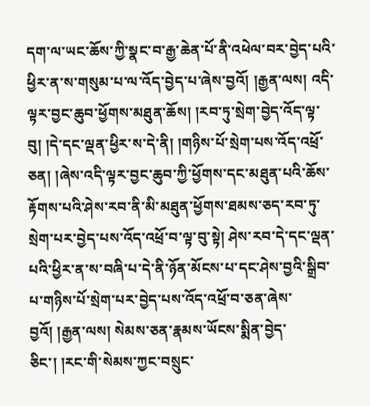དག་ལ་ཡང་ཆོས་ཀྱི་སྣང་བ་རྒྱ་ཆེན་པོ་ནི་འཕེལ་བར་བྱེད་པའི་ཕྱིར་ན་ས་གསུམ་པ་ལ་འོད་བྱེད་པ་ཞེས་བྱའོ། །རྒྱན་ལས། འདི་ལྟར་བྱང་ཆུབ་ཕྱོགས་མཐུན་ཆོས། །རབ་ཏུ་སྲེག་བྱེད་འོད་ལྟ་བུ། །དེ་དང་ལྡན་ཕྱིར་ས་དེ་ནི། །གཉིས་པོ་སྲེག་པས་འོད་འཕྲོ་ཅན། །ཞེས་འདི་ལྟར་བྱང་ཆུབ་ཀྱི་ཕྱོགས་དང་མཐུན་པའི་ཆོས་རྟོགས་པའི་ཤེས་རབ་ནི་མི་མཐུན་ཕྱོགས་ཐམས་ཅད་རབ་ཏུ་སྲེག་པར་བྱེད་པས་འོད་འཕྲོ་བ་ལྟ་བུ་སྟེ། ཤེས་རབ་དེ་དང་ལྡན་པའི་ཕྱིར་ན་ས་བཞི་པ་དེ་ནི་ཉོན་མོངས་པ་དང་ཤེས་བྱའི་སྒྲིབ་པ་གཉིས་པོ་སྲེག་པར་བྱེད་པས་འོད་འཕྲོ་བ་ཅན་ཞེས་བྱའོ། །རྒྱན་ལས། སེམས་ཅན་རྣམས་ཡོངས་སྨིན་བྱེད་ཅིང་། །རང་གི་སེམས་ཀྱང་བསྲུང་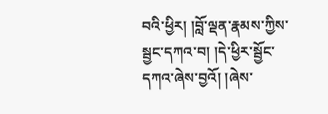བའི་ཕྱིར། །བློ་ལྡན་རྣམས་ཀྱིས་སྦྱང་དཀའ་བ། །དེ་ཕྱིར་སྦྱོང་དཀའ་ཞེས་བྱའོ། །ཞེས་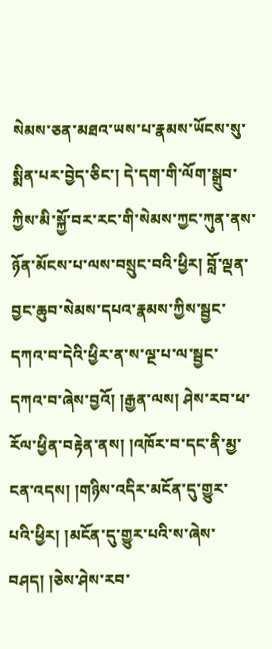སེམས་ཅན་མཐའ་ཡས་པ་རྣམས་ཡོངས་སུ་སྨིན་པར་བྱེད་ཅིང་། དེ་དག་གི་ལོག་སྒྲུབ་ཀྱིས་མི་སྐྱོ་བར་རང་གི་སེམས་ཀྱང་ཀུན་ནས་ཉོན་མོངས་པ་ལས་བསྲུང་བའི་ཕྱིར། བློ་ལྡན་བྱང་ཆུབ་སེམས་དཔའ་རྣམས་ཀྱིས་སྦྱང་དཀའ་བ་དེའི་ཕྱིར་ན་ས་ལྔ་པ་ལ་སྦྱང་དཀའ་བ་ཞེས་བྱའོ། །རྒྱན་ལས། ཤེས་རབ་ཕ་རོལ་ཕྱིན་བརྟེན་ནས། །འཁོར་བ་དང་ནི་མྱ་ངན་འདས། །གཉིས་འདིར་མངོན་དུ་གྱུར་པའི་ཕྱིར། །མངོན་དུ་གྱུར་པའི་ས་ཞེས་བཤད། །ཅེས་ཤེས་རབ་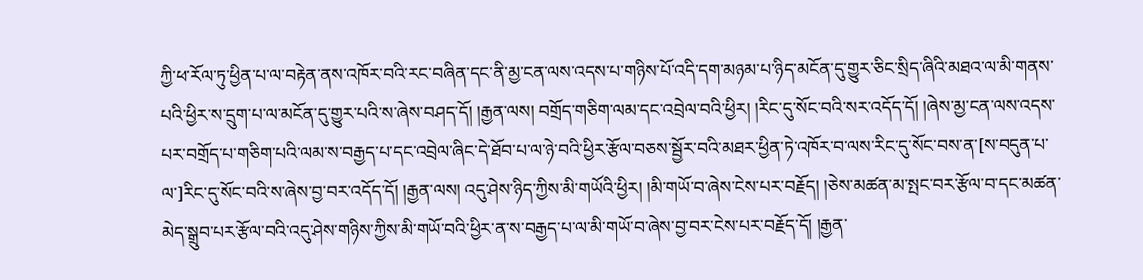ཀྱི་ཕ་རོལ་ཏུ་ཕྱིན་པ་ལ་བརྟེན་ནས་འཁོར་བའི་རང་བཞིན་དང་ནི་མྱ་ངན་ལས་འདས་པ་གཉིས་པོ་འདི་དག་མཉམ་པ་ཉིད་མངོན་དུ་གྱུར་ཅིང་སྲིད་ཞིའི་མཐའ་ལ་མི་གནས་པའི་ཕྱིར་ས་དྲུག་པ་ལ་མངོན་དུ་གྱུར་པའི་ས་ཞེས་བཤད་དོ། །རྒྱན་ལས། བགྲོད་གཅིག་ལམ་དང་འབྲེལ་བའི་ཕྱིར། །རིང་དུ་སོང་བའི་སར་འདོད་དོ། །ཞེས་མྱ་ངན་ལས་འདས་པར་བགྲོད་པ་གཅིག་པའི་ལམ་ས་བརྒྱད་པ་དང་འབྲེལ་ཞིང་དེ་ཐོབ་པ་ལ་ཉེ་བའི་ཕྱིར་རྩོལ་བཅས་སྦྱོར་བའི་མཐར་ཕྱིན་ཏེ་འཁོར་བ་ལས་རིང་དུ་སོང་བས་ན་[ས་བདུན་པ་ལ་]རིང་དུ་སོང་བའི་ས་ཞེས་བྱ་བར་འདོད་དོ། །རྒྱན་ལས། འདུ་ཤེས་ཉིད་ཀྱིས་མི་གཡོའི་ཕྱིར། །མི་གཡོ་བ་ཞེས་ངེས་པར་བརྗོད། །ཅེས་མཚན་མ་སྤང་བར་རྩོལ་བ་དང་མཚན་མེད་སྒྲུབ་པར་རྩོལ་བའི་འདུ་ཤེས་གཉིས་ཀྱིས་མི་གཡོ་བའི་ཕྱིར་ན་ས་བརྒྱད་པ་ལ་མི་གཡོ་བ་ཞེས་བྱ་བར་ངེས་པར་བརྗོད་དོ། །རྒྱན་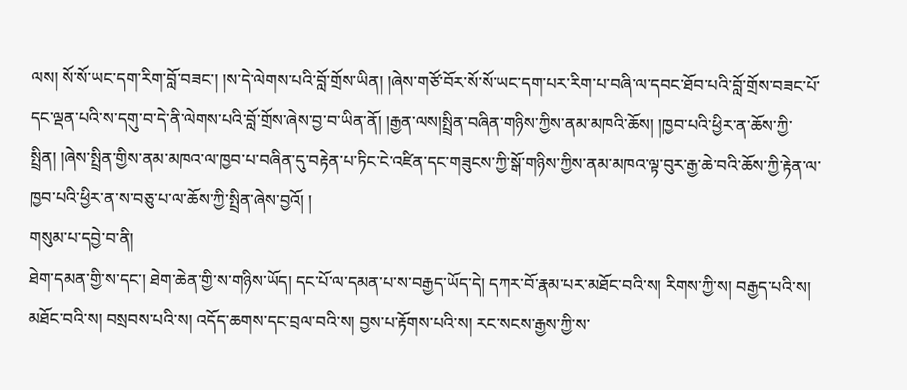ལས། སོ་སོ་ཡང་དག་རིག་བློ་བཟང་། །ས་དེ་ལེགས་པའི་བློ་གྲོས་ཡིན། །ཞེས་གཙོ་བོར་སོ་སོ་ཡང་དག་པར་རིག་པ་བཞི་ལ་དབང་ཐོབ་པའི་བློ་གྲོས་བཟང་པོ་དང་ལྡན་པའི་ས་དགུ་བ་དེ་ནི་ལེགས་པའི་བློ་གྲོས་ཞེས་བྱ་བ་ཡིན་ནོ། །རྒྱན་ལས།སྤྲིན་བཞིན་གཉིས་ཀྱིས་ནམ་མཁའི་ཆོས། །ཁྱབ་པའི་ཕྱིར་ན་ཆོས་ཀྱི་སྤྲིན། །ཞེས་སྤྲིན་གྱིས་ནམ་མཁའ་ལ་ཁྱབ་པ་བཞིན་དུ་བརྟེན་པ་ཏིང་ངེ་འཛིན་དང་གཟུངས་ཀྱི་སྒོ་གཉིས་ཀྱིས་ནམ་མཁའ་ལྟ་བུར་རྒྱ་ཆེ་བའི་ཆོས་ཀྱི་རྟེན་ལ་ཁྱབ་པའི་ཕྱིར་ན་ས་བཅུ་པ་ལ་ཆོས་ཀྱི་སྤྲིན་ཞེས་བྱའོ། །
གསུམ་པ་དབྱེ་བ་ནི།
ཐེག་དམན་གྱི་ས་དང་། ཐེག་ཆེན་གྱི་ས་གཉིས་ཡོད། དང་པོ་ལ་དམན་པ་ས་བརྒྱད་ཡོད་དེ། དཀར་བོ་རྣམ་པར་མཐོང་བའི་ས། རིགས་ཀྱི་ས། བརྒྱད་པའི་ས། མཐོང་བའི་ས། བསྲབས་པའི་ས། འདོད་ཆགས་དང་བྲལ་བའི་ས། བྱས་པ་རྟོགས་པའི་ས། རང་སངས་རྒྱས་ཀྱི་ས་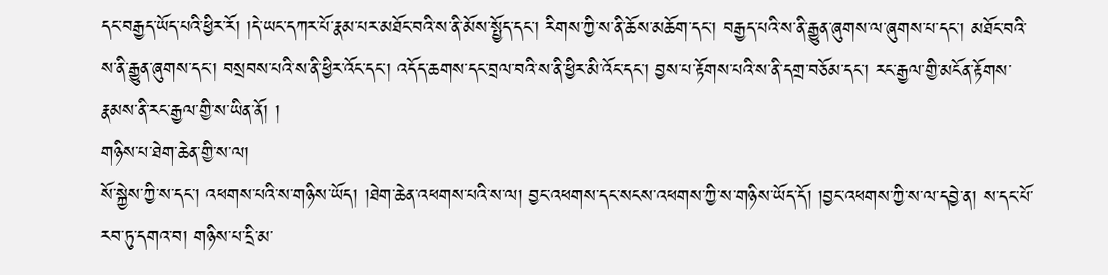དང་བརྒྱད་ཡོད་པའི་ཕྱིར་རོ། །དེ་ཡང་དཀར་པོ་རྣམ་པར་མཐོང་བའི་ས་ནི་མོས་སྤྱོད་དང་། རིགས་ཀྱི་ས་ནི་ཆོས་མཆོག་དང་། བརྒྱད་པའི་ས་ནི་རྒྱུན་ཞུགས་ལ་ཞུགས་པ་དང་། མཐོང་བའི་ས་ནི་རྒྱུན་ཞུགས་དང་། བསྲབས་པའི་ས་ནི་ཕྱིར་འོང་དང་། འདོད་ཆགས་དང་བྲལ་བའི་ས་ནི་ཕྱིར་མི་འོང་དང་། བྱས་པ་རྟོགས་པའི་ས་ནི་དགྲ་བཅོམ་དང་། རང་རྒྱལ་གྱི་མངོན་རྟོགས་རྣམས་ནི་རང་རྒྱལ་གྱི་ས་ཡིན་ནོ། །
གཉིས་པ་ཐེག་ཆེན་གྱི་ས་ལ།
སོ་སྐྱེས་ཀྱི་ས་དང་། འཕགས་པའི་ས་གཉིས་ཡོད། །ཐེག་ཆེན་འཕགས་པའི་ས་ལ། བྱང་འཕགས་དང་སངས་འཕགས་ཀྱི་ས་གཉིས་ཡོད་དོ། །བྱང་འཕགས་ཀྱི་ས་ལ་དབྱེ་ན། ས་དང་པོ་རབ་ཏུ་དགའ་བ། གཉིས་པ་དྲི་མ་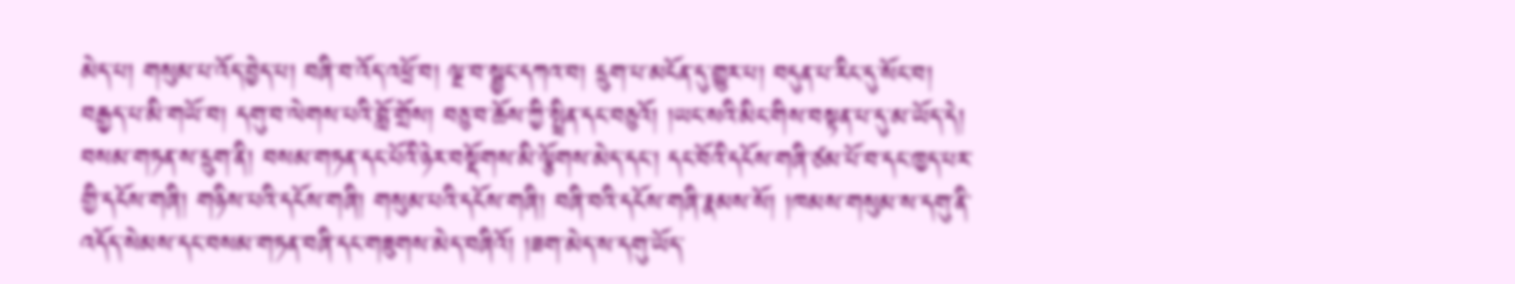མེད་པ། གསུམ་པ་འོད་བྱེད་པ། བཞི་བ་འོད་འཕྲོ་བ། ལྔ་བ་སྦྱང་དཀའ་བ། དྲུག་པ་མངོན་དུ་གྱུར་པ། བདུན་པ་རིང་དུ་སོང་བ། བརྒྱད་པ་མི་གཡོ་བ། དགུ་བ་ལེགས་པའི་བློ་གྲོས། བཅུ་བ་ཆོས་ཀྱི་སྤྲིན་དང་བཅུའོ། །ཡང་སའི་མིང་གིས་བསྟན་པ་དུ་མ་ཡོད་དེ། བསམ་གཏན་ས་དྲུག་ནི། བསམ་གཏན་དང་པོའི་ཉེར་བསྡོགས་མི་ལྕོགས་མེད་དང་། དང་བོའི་དངོས་གཞི་ཙམ་པོ་བ་དང་ཁྱད་པར་གྱི་དངོས་གཞི། གཉིས་པའི་དངོས་གཞི། གསུམ་པའི་དངོས་གཞི། བཞི་བའི་དངོས་གཞི་རྣམས་སོ། །ཁམས་གསུམ་ས་དགུ་ནི་འདོད་སེམས་དང་བསམ་གཏན་བཞི་དང་གཟུགས་མེད་བཞིའོ། །ཟག་མེད་ས་དགུ་ཡོད་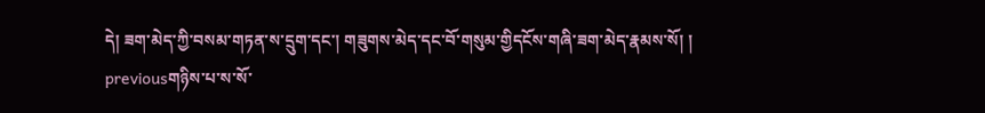དེ། ཟག་མེད་ཀྱི་བསམ་གཏན་ས་དྲུག་དང་། གཟུགས་མེད་དང་བོ་གསུམ་གྱིདངོས་གཞི་ཟག་མེད་རྣམས་སོ། །
previousགཉིས་པ་ས་སོ་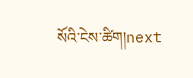སོའི་ངེས་ཚིག།next